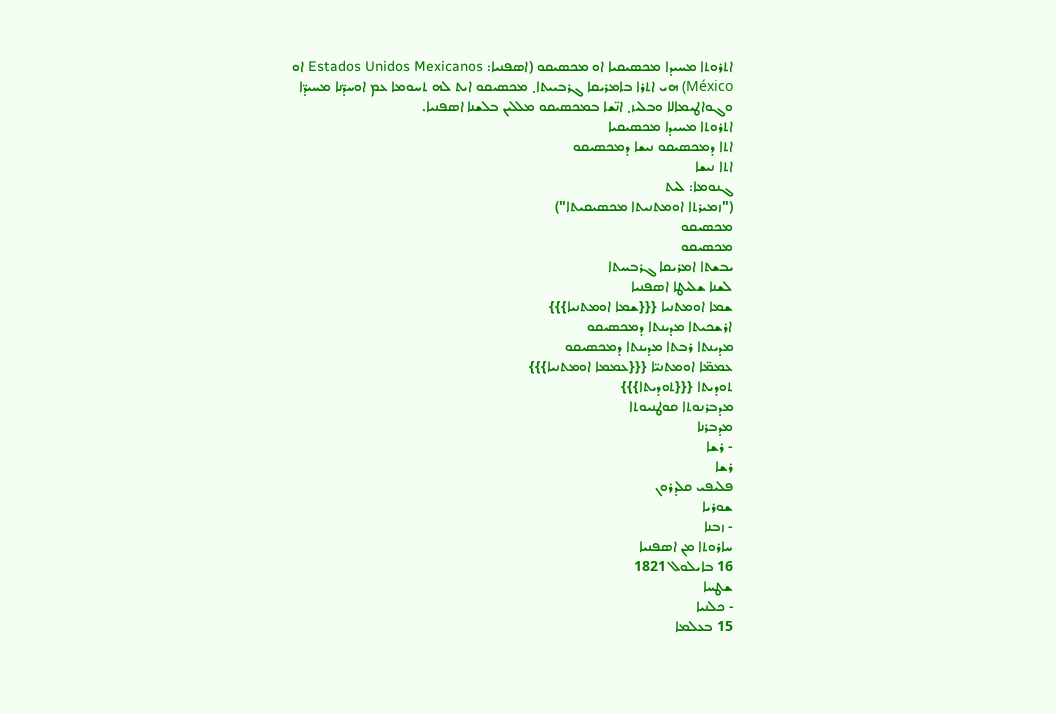ܐܬܪܘܬܐ ܡܚܝܕܐ ܡܟܣܝܩܝܐ ܐܘ ܡܟܣܝܩܘ (ܐܣܦܢܝܐ: Estados Unidos Mexicanos ܐܘ México) ܗܝ ܐܬܪܐ ܒܐܡܪܝܩܐ ܓܪܒܝܝܬܐ܂ ܡܟܣܝܩܘ ܐܝܬ ܠܗ ܬܚܘܡܐ ܥܡ ܐܘܚܕ̈ܢܐ ܡܚܝܕ̈ܐ ܘܓܘܐܛܝܡܐܠܐ ܘܒܠܝܙ܂ ܐܢ̈ܫܐ ܒܡܟܣܝܩܘ ܡܠܠܝܢ ܒܠܫܢܐ ܐܣܦܢܝܐ.
ܐܬܪܘܬܐ ܡܚܝܕܐ ܡܟܣܝܩܝܐ
ܐܬܐ ܕܡܟܣܝܩܘ ܢܝܫܐ ܕܡܟܣܝܩܘ
ܐܬܐ ܢܝܫܐ
ܓܢܘܡܐ: ܠܝܬ
("ܙܡܝܪܬܐ ܐܘܡܬܢܝܬܐ ܡܟܣܝܩܝܬܐ")
ܡܟܣܝܩܘ
ܡܟܣܝܩܘ
ܝܒܫܬܐ ܐܡܪܝܩܐ ܓܪܒܝܝܬܐ
ܠܫܢܐ ܫܠܝܛܐ ܐܣܦܢܝܐ
ܫܡܐ ܐܘܡܬܢܝܐ {{{ܫܡܐ ܐܘܡܬܢܝܐ}}}
ܐܪܫܟܝܬܐ ܡܕܝܢܬܐ ܕܡܟܣܝܩܘ
ܡܕܝܢܬܐ ܪܒܬܐ ܡܕܝܢܬܐ ܕܡܟܣܝܩܘ
ܥܡܡ̈ܐ ܐܘܡܬܢܝ̈ܐ {{{ܥܡܡܐ ܐܘܡܬܢܝܐ}}}
ܬܘܕܝܬܐ {{{ܬܘܕܝܬܐ}}}
ܡܕܒܪܢܘܬܐ ܩܘܛܢܝܘܬܐ
ܡܕܒܪܢܐ
- ܪܫܐ
ܪܫܐ
ܦܠܝܦܝ ܩܠܕܪܘܢ
ܫܘܪܝܐ
- ܙܒܢܐ
ܚܐܪܘܬܐ ܡܢ ܐܣܦܢܝܐ
16 ܒܐܝܠܘܠ 1821
ܫܛܚܐ
- ܟܠܢܝܐ
15 ܒܥܠܡܐ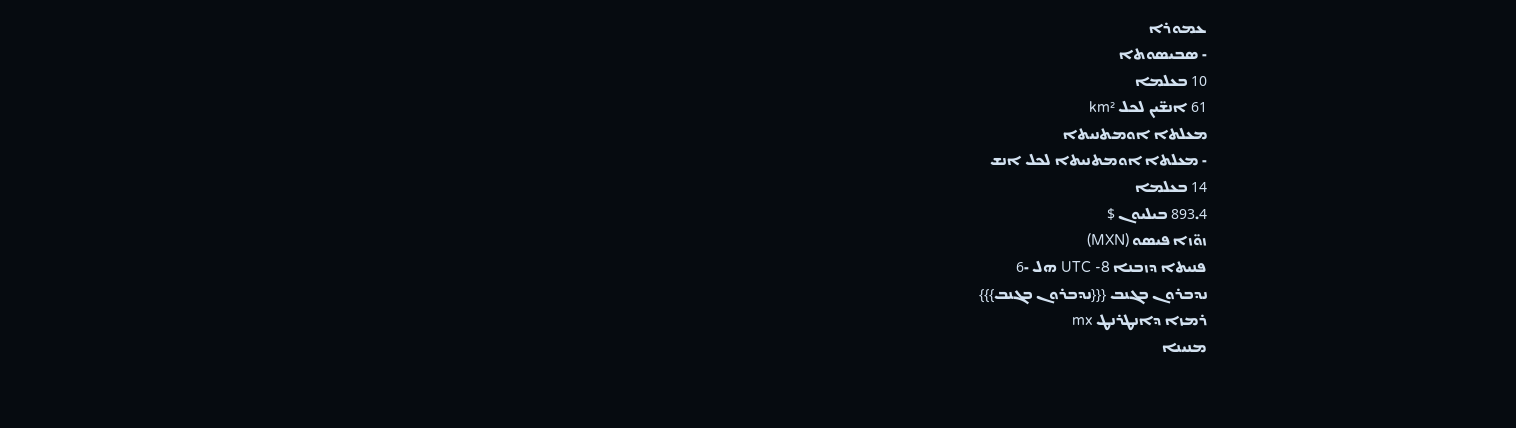ܥܡܘܪܐ
- ܣܒܝܣܘܬܐ
10 ܒܥܠܡܐ
61 ܐܢܫ̈ܝܢ ܠܟܠ km²
ܡܥܠܬܐ ܐܘܡܬܢܝܬܐ
- ܡܥܠܬܐ ܐܘܡܬܢܝܬܐ ܠܟܠ ܐܢܫ
14 ܒܥܠܡܐ
893.4 ܒܝܠܝܘܢ $
ܙܘ̈ܙܐ ܦܝܣܘ (MXN)
ܦܢܝܬܐ ܕܙܒܢܐ UTC -8 ܗܠ -6
ܢܕܒܪܘܢ ܒܓܢܒ {{{ܢܕܒܪܘܢ ܒܓܢܒ}}}
ܪܡܙܐ ܕܐܢܛܪܢܛ mx
ܡܢܝܢܐ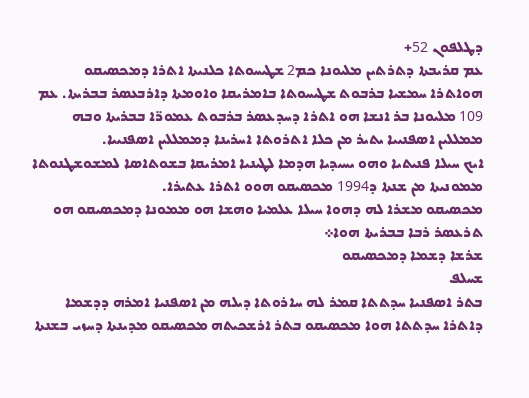ܕܛܠܦܘܢ 52+
ܥܡ ܩܪܝܒܬܐ ܕܬܪܬܝܢ ܡܠܝܘܢܐ ܟܡ2 ܫܛܝܚܘܬܐ ܟܠܢܝܬܐ ܐܬܪܐ ܕܡܟܣܝܩܘ ܗܘܐܬܪܐ ܚܡܫܝܐ ܒܪܒܘܬ ܫܛܝܚܘܬܐ ܒܐܡܪܝܩܐ ܘܐܘܡܬܐ ܕܐܪܒܥܣܪ ܒܒܪܝܬܐ. ܥܡ 109 ܡܠܝܘܢܐ ܒܪ ܐܢܫܐ ܗܘ ܐܬܪܐ ܕܚܕܥܣܪ ܒܪܒܘܬ ܥܡܘܪ̈ܐ ܒܒܪܝܬܐ ܘܒܗ ܡܡܠܠܝܢ ܐܣܦܢܝܝܐ ܝܬܝܪ ܡܢ ܟܠܐ ܐܬܪܘܬܐ ܐܚܪܝܢܐ ܕܡܡܠܠܝܢ ܐܣܦܢܝܝܐ.
ܐܝܟ ܚܝܠܐ ܦܢܝܬܝܐ ܘܗܘ ܝܚܝܕܝܐ ܗܕܡܐ ܠܛܝܢܝܐ ܐܡܪܝܩܐ ܒܫܘܬܐܣܐ ܠܡܫܘܫܛܢܘܬܐ ܡܡܘܢܝܬܐ ܡܢ ܫܢܬܐ ܕ1994 ܡܟܣܝܩܘ ܗܘܘ ܐܬܪܐ ܥܬܝܪܐ.
ܡܟܣܝܩܘ ܡܫܪܐ ܠܗ ܕܗܘܐ ܚܝܠܐ ܥܠܡܝܐ ܘܗܫܐ ܗܘ ܡܡܘܢܐ ܕܡܟܣܝܩܘ ܗܘ ܬܪܥܣܪ ܪܒܐ ܒܒܪܝܬܐ ܗܘܐ܀
ܫܪܫܐ ܕܫܡܐ ܕܡܟܣܝܩܘ
ܫܚܠܦ
ܒܬܪ ܐܣܦܢܝܐ ܚܕܬܬܐ ܩܡܪ ܠܗ ܚܐܪܘܬܐ ܕܝܠܗ ܡܢ ܐܣܦܢܝܐ ܐܡܪܗ ܕܕܫܡܐ ܕܐܬܪܐ ܚܕܬܬܐ ܗܘܐ ܡܟܣܝܩܘ ܒܬܪ ܐܪܫܟܝܬܗ ܡܟܣܝܩܘ ܡܕܝܢܬܐ ܕܚܙܝ ܒܫܢܬܐ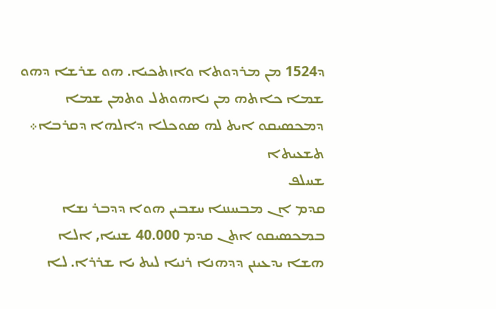ܕ1524 ܡܢ ܡܪܕܘܬܐ ܘܐܙܬܟܝܐ. ܗܘ ܫܪܫܐ ܕܗܘ ܫܡܐ ܟܐܬܗ ܡܢ ܢܐܗܘܬܠ ܘܬܡܢ ܫܡܐ ܕܡܟܣܝܩܘ ܐܝܬ ܠܗ ܣܘܟܠܐ ܕܐܠܗܐ ܕܩܪܒܐ܀
ܬܫܥܝܬܐ
ܫܚܠܦ
ܩܕܡ ܐܢ ܡܒܚܢܢܐ ܚܫܒܝܢ ܗܘܐ ܕܕܒܪ ܢܫܐ ܒܡܟܣܝܩܘ ܐܬܢ ܩܕܡ 40.000 ܫܢܝܐ, ܐܠܐ ܗܫܐ ܝܕܥܝܢܢ ܕܕܗܢܐ ܪܢܝܐ ܠܝܬ ܝܐ ܫܪܪܐ. ܠܐ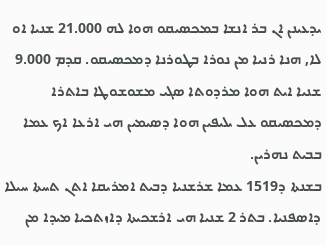ܝܕܥܝܢܢ ܐܢ ܒܪ ܐܢܫܐ ܒܡܟܣܝܩܘ ܗܘܐ ܠܗ 21.000 ܫܢܝܐ ܐܘ ܠܐ, ܗܢܐ ܪܢܝܐ ܡܢ ܢܘܪܐ ܒܛܘܪܢܐ ܕܡܟܣܝܩܘ. ܩܕܡ 9.000 ܫܢܝܐ ܐܝܬ ܗܘܐ ܡܪܕܘܬܐ ܣܓܝ ܡܫܘܫܘܛܐ ܒܐܬܪܐ ܕܡܟܣܝܩܘ ܥܠ ܝܠܝܦܝܢ ܗܘܐ ܕܣܝܡܝܢ ܗܝ ܐܪܥܐ ܐܟ ܥܡܐ ܒܒܝܬ ܢܗܪܝܢ.
ܒܫܢܬܐ ܕ1519 ܥܡܐ ܫܪܫܢܝܐ ܕܒܝܬ ܐܡܪܝܩܐ ܐܬܢ ܬܚܬܐ ܚܝܠܐ ܕܐܣܦܢܝܐ. ܒܬܪ 2 ܫܢܝܐ ܗܝ ܐܪܫܟܝܬܐ ܕܐܙܬܟܝܐ ܡܝܕܐ ܡܢ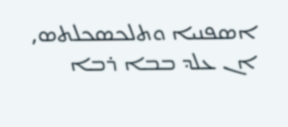ܐܣܦܢܝܐ ܘܬܠܟܣܟܠܬܣ, ܐܢ ܥܠܕ ܒܒܐ ܪܒܐ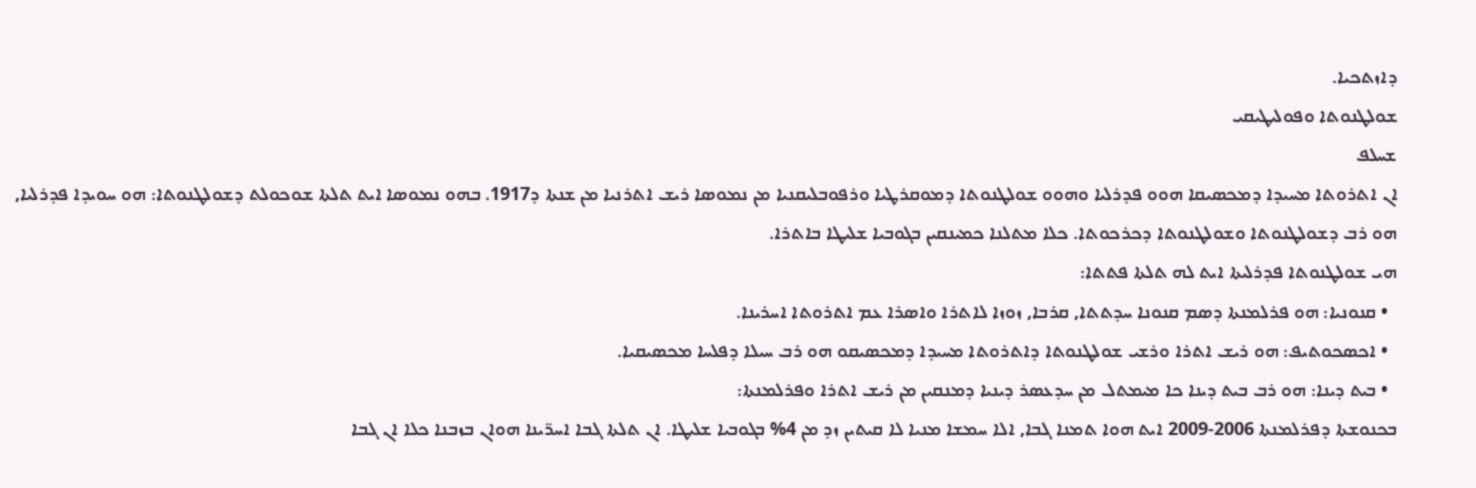ܕܐܙܬܟܝܐ.
ܫܘܠܛܢܘܬܐ ܘܦܘܠܝܛܝܩܝ
ܫܚܠܦ
ܐܢ ܐܬܪܘܬܐ ܡܚܝܕܐ ܕܡܟܣܝܩܐ ܗܘܘ ܦܕܪܠܝܐ ܘܗܘܘ ܫܘܠܛܢܘܬܐ ܕܡܘܩܪܛܝܐ ܘܪܦܘܒܠܝܩܢܝܐ ܡܢ ܢܡܘܣܐ ܪܝܫ ܐܬܪܢܝܐ ܡܢ ܫܢܬܐ ܕ1917. ܒܗܘ ܢܡܘܣܐ ܐܝܬ ܬܠܬܐ ܫܘܟܘܠܬ ܕܫܘܠܛܢܘܬܐ: ܗܘ ܚܘܝܕܐ ܦܕܪܠܝܐ, ܗܘ ܪܒ ܕܫܘܠܛܢܘܬܐ ܘܫܘܠܛܢܘܬܐ ܕܟܪܟܘܬܐ. ܟܠܐ ܡܬܠܢܐ ܟܡܝܢܩܝܢ ܒܓܘܒܝܐ ܫܠܝܛܐ ܒܐܬܪܐ.
ܗܝ ܫܘܠܛܢܘܬܐ ܦܕܪܠܝܬܐ ܐܝܬ ܠܗ ܬܠܬܐ ܦܬܬܐ:
  • ܩܢܘܢܝܐ: ܗܘ ܦܪܠܡܢܬܐ ܕܣܡ ܩܢܘܢܐ ܚܕܬܬܐ, ܩܪܒܐ, ܙܘܙܐ ܠܐܬܪܐ ܘܐܣܪܐ ܥܡ ܐܬܪܘܬܐ ܐܚܪܝܢܐ.
  • ܐܟܣܟܘܬܝܦ: ܗܘ ܪܝܫ ܐܬܪܐ ܘܪܫܝ ܫܘܠܛܢܘܬܐ ܕܐܬܪܘܬܐ ܡܚܝܕܐ ܕܡܟܣܝܩܘ ܗܘ ܪܒ ܚܝܠܐ ܕܦܠܚܐ ܡܟܣܝܩܝܐ.
  • ܒܝܬ ܕܝܢܐ: ܗܘ ܪܒ ܒܝܬ ܕܝܢܐ ܟܐ ܡܝܡܬܠ ܡܢ ܚܕܥܣܪ ܕܝܢܝܐ ܕܡܢܩܝܢ ܡܢ ܪܝܫ ܐܬܪܐ ܘܦܪܠܡܢܬܐ:
ܒܟܢܘܫܬܐ ܕܦܪܠܡܢܬܐ 2006-2009 ܐܝܬ ܗܘܐ ܬܡܢܐ ܓܒܐ, ܐܠܐ ܚܡܫܐ ܡܢܝܐ ܠܐ ܩܝܬܝܢ ܙܕ ܡܢ 4% ܒܓܘܒܝܐ ܫܠܝܛܐ. ܐܢ ܬܠܬܐ ܓܒܐ ܐܚܪ̈ܝܢܐ ܗܘܐܢ ܒܙܒܢܐ ܟܠܐ ܐܢ ܓܒܐ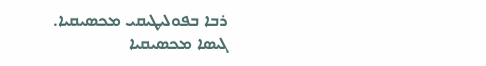ܪܒܐ ܒܦܘܠܝܛܝܩܝ ܡܟܣܝܩܝܐ.
ܓܝܣܐ ܡܟܣܝܩܝܐ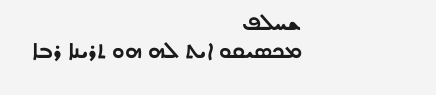ܫܚܠܦ
ܡܟܣܝܩܘ ܐܝܬ ܠܗ ܗܘ ܬܪܝܢܐ ܪܒܐ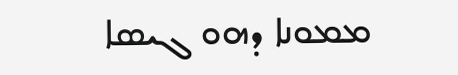ܡܡܘܢܐ ܕܗܘ ܓܝܣܐ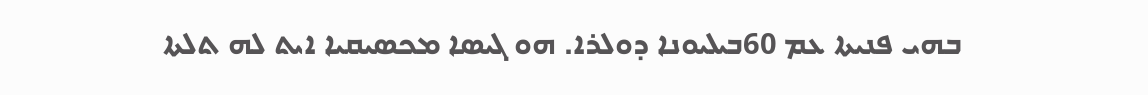ܒܗܝ ܦܢܝܬܐ ܥܡ 60ܒܝܠܝܘܢܐ ܕܘܠܪܐ. ܗܘ ܓܝܣܐ ܡܟܣܝܩܝܐ ܐܝܬ ܠܗ ܬܠܬܐ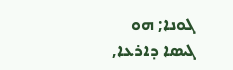ܓܘܢܐ; ܗܘ ܓܝܣܐ ܕܐܪܥܐ,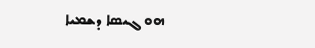ܗܘ ܓܝܣܐ ܕܫܡܝܐ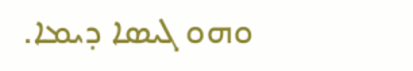ܘܗܘ ܓܝܣܐ ܕܝܡܐ.